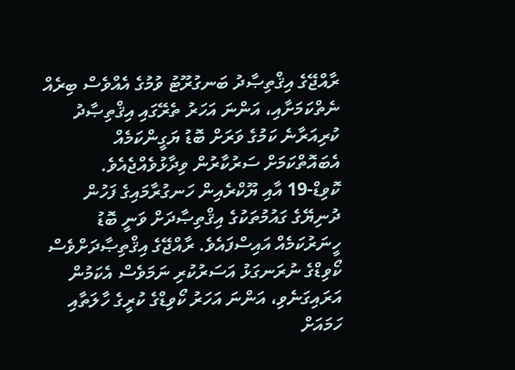ރާއްޖޭގެ އިޤްތިޞާދު ބަނގުރޫޓު ވުމުގެ އެއްވެސް ބިރެއް ނެތްކަމަށާއި، އަންނަ އަހަރު ތެރޭގައި އިޤްތިޞާދު ކުރިއަރާނެ ކަމުގެ ވަރަށް ބޮޑު ޔަގީންކަމެއް އެބައޮތްކަމަށް ސަރުކާރުން ވިދާޅުވެއްޖެއެވެ.
ކޮވިޑް-19 އާއި ޔޫކްރެއިން ހަނގުރާމައިގެ ފަހުން ދުނިޔޭގެ ގައުމުތަކުގެ އިޤްތިޞާދަށް ވަނީ ބޮޑު ހީނަރުކަމެއް އައިސްފައެވެ. ރާއްޖޭގެ އިޤްތިޞާދަށްވެސް ކޯވިޑްގެ ނުރަނގަޅު އަސަރުކުރި ނަމަވެސް އެކަމުން އަރައިގަނެވި، އަންނަ އަހަރު ކޯވިޑްގެ ކުރީގެ ހާލަތާއި ހަމައަށް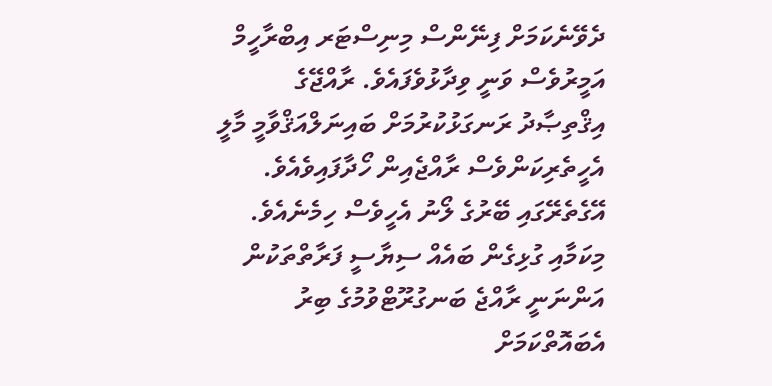ދެވޭނެކަމަށް ފިނޭންސް މިނިސްޓަރ އިބްރާހީމް އަމީރުވެސް ވަނީ ވިދާޅުވެފައެވެ. ރާއްޖޭގެ އިޤްތިޞާދު ރަނގަޅުކުރުމަށް ބައިނަލްއަޤްވާމީ މާލީ އެހީތެރިކަންވެސް ރާއްޖެއިން ހޯދާފައިވެއެވެ. އޭގެތެރޭގައި ބޭރުގެ ލޯނު އެހީވެސް ހިމެނެއެވެ. މިކަމާއި ގުޅިގެން ބައެއް ސިޔާސީ ފަރާތްތަކުން އަންނަނީ ރާއްޖެ ބަނގުރޫޓްވުމުގެ ބިރު އެބައޮތްކަމަށް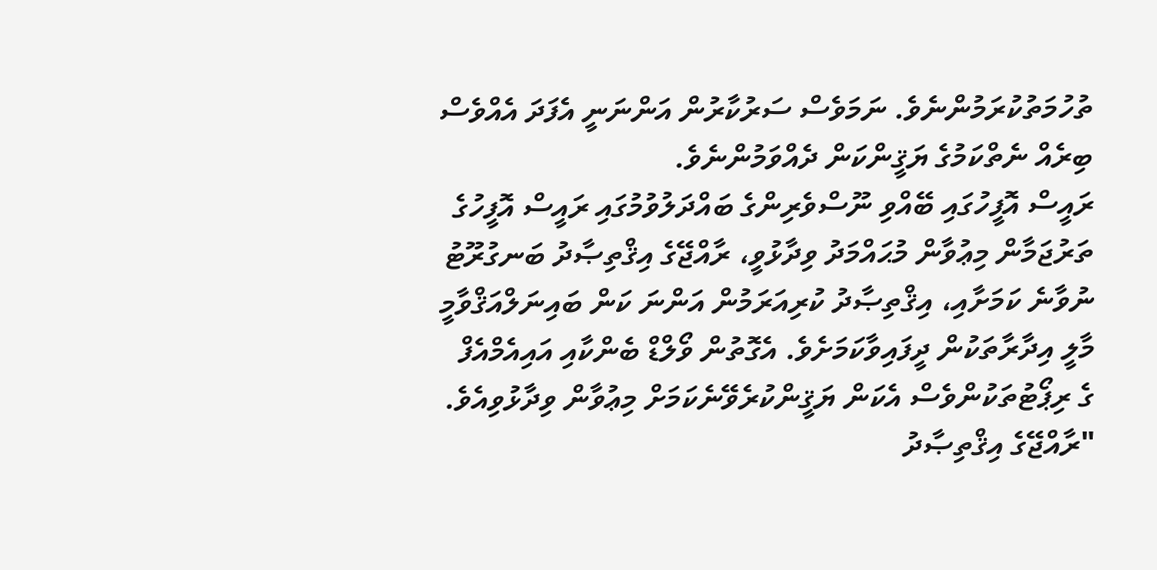ތުހުމަތުކުރަމުންނެވެ. ނަމަވެސް ސަރުކާރުން އަންނަނީ އެފަދަ އެއްވެސް ބިރެއް ނެތްކަމުގެ ޔަޤީންކަން ދެއްވަމުންނެވެ.
ރައީސް އޮފީހުގައި ބޭއްވި ނޫސްވެރިންގެ ބައްދަލުވުމުގައި ރައީސް އޮފީހުގެ ތަރުޖަމާން މިޢުވާން މުޙައްމަދު ވިދާޅުވީ، ރާއްޖޭގެ އިޤްތިޞާދު ބަނގުރޫޓު ނުވާނެ ކަމަށާއި، އިޤްތިޞާދު ކުރިއަރަމުން އަންނަ ކަން ބައިނަލްއަޤްވާމީ މާލީ އިދާރާތަކުން ދީފައިވާކަމަށެވެ. އެގޮތުން ވޯލްޑް ބެންކާއި އައިއެމްއެފް ގެ ރިޕޯޓުތަކުންވެސް އެކަން ޔަޤީންކުރެވޭނެކަމަށް މިޢުވާން ވިދާޅުވިއެވެ.
"ރާއްޖޭގެ އިޤްތިޞާދު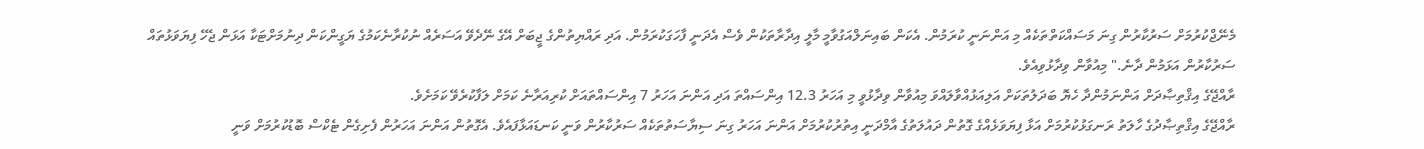މެނޭޖްކުރުމަށް ސަރުކާރުން ގިނަ މަސައްކަތްތަކެއް މި އަންނަނީ ކުރަމުން. އެކަން ބައިނަލްއަގުވާމީ މާލީ އިދާރާތަކުން ވެސް އެދަނީ ފާހަގަކުރަމުން. އަދި ރައްޔިތުންގެ ޖީބަށް އޭގެ ނޭދެވޭ އަސަރެއް ނުކުރާނެކަމުގެ ޔަގީންކަން ދިނުމަށްޓަކާ އަޅަން ޖެހޭ ފިޔަވަޅުތައް ސަރުކާރުން އަޅަމުން ދާނެ." މިއުވާން ވިދާޅުވިއެވެ.
ރާއްޖޭގެ އިޤްތިޞާދަށް އަންނަމުންދާ ހެޔޮ ބަދަލުތަކަށް އަލިއަޅުއްވާލައްވަ މިއުވާން ވިދާޅުވީ މި އަހަރު 12.3 އިންސައްތަ އަދި އަންނަ އަހަރު 7 އިންސައްތައަށް ކުރިއަރާނެ ކަމަށް ލަފާކުރެވޭ ކަމަށެވެ.
ރާއްޖޭގެ އިޤްތިޞާދުގެ ހާލަތު ރަނގަޅުކުރުމަށް އަޅާ ފިޔަވަޅެއްގެ ގޮތުން ދައުލަތުގެ އާމްދަނީ އިތުރުކުރުމަށް އަންނަ އަހަރު ގިނަ ސިޔާސަތުތަކެއް ސަރުކާރުން ވަނީ ކަނޑައަޅާފައެވެ. އެގޮތުން އަންނަ އަހަރުން ފެށިގެން ޓެކްސް ބޮޑުކުރުމަށް ވަނީ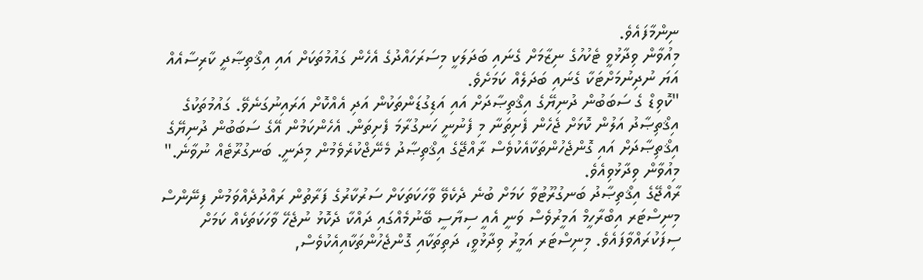ނިންމާފައެވެ.
މިއުވާން ވިދާޅުވީ ޓެކުހުގެ ނިޒާމަށް ގެނައި ބަދަލަކީ މިސަރަހައްދުގެ އެހެން ގައުމުތަކަށް އައި އިޤްތިޞާދީ ކާރިސާއެއް އަޔަ ނުދިނުމަށްޓަކާ ގެނައި ބަދަލެއް ކަމަށެވެ.
"ކޮވިޑް ގެ ސަބަބުން ދުނިޔޭގެ އިޤްތިޞާދަށް އައި އަޑިގުޑަންތަކުން އަދި އެއްކޮށް އަރައިނުގަނެވޭ. ގައުމުތަކުގެ އިޤްތިޞާދު އަލުން ކޮޅަށް ޖެހެން ފެށިތަނާ މި ފެނުނީ ހަނގުރާމަ ފެށިތަން. އެހެންކަމުން އޭގެ ސަބަބުން ދުނިޔޭގެ އިޤްތިޞާދަށް އައި ގޮންޖެހުންތަކާއެކުވެސް ރާއްޖޭގެ އިޤްތިޞާދު މެނޭޖްކުރެވެމުން މިދަނީ. ބަނގުރޫޓެއް ނުވާނެ." މިއުވާން ވިދާޅުވިއެވެ.
ރާއްޖޭގެ އިޤްތިޞާދު ބަނގުރޫޓުވާ ކަމަށް ބުނެ ދެކެވޭ ވާހަކަތަކަށް ސަރުކާރުގެ ފަރާތުން ރައްދުދެއްވަމުން ފިނޭންސް މިނިސްޓަރ އިބްރާހީމް އަމީރުވެސް ވަނީ އެއީ ސިޔާސީ ބޭނުމެއްގައި ދައްކާ ދެކޮޅު ނުޖެހޭ ވާހަކަތަކެއް ކަމަށް ސިފަކުރައްވާފައެވެ. މިނިސްޓަރ އަމީރު ވިދާޅުވީ، ދަތިތަކާއި ގޮންޖެހުންތަކާއިއެކުވެސް,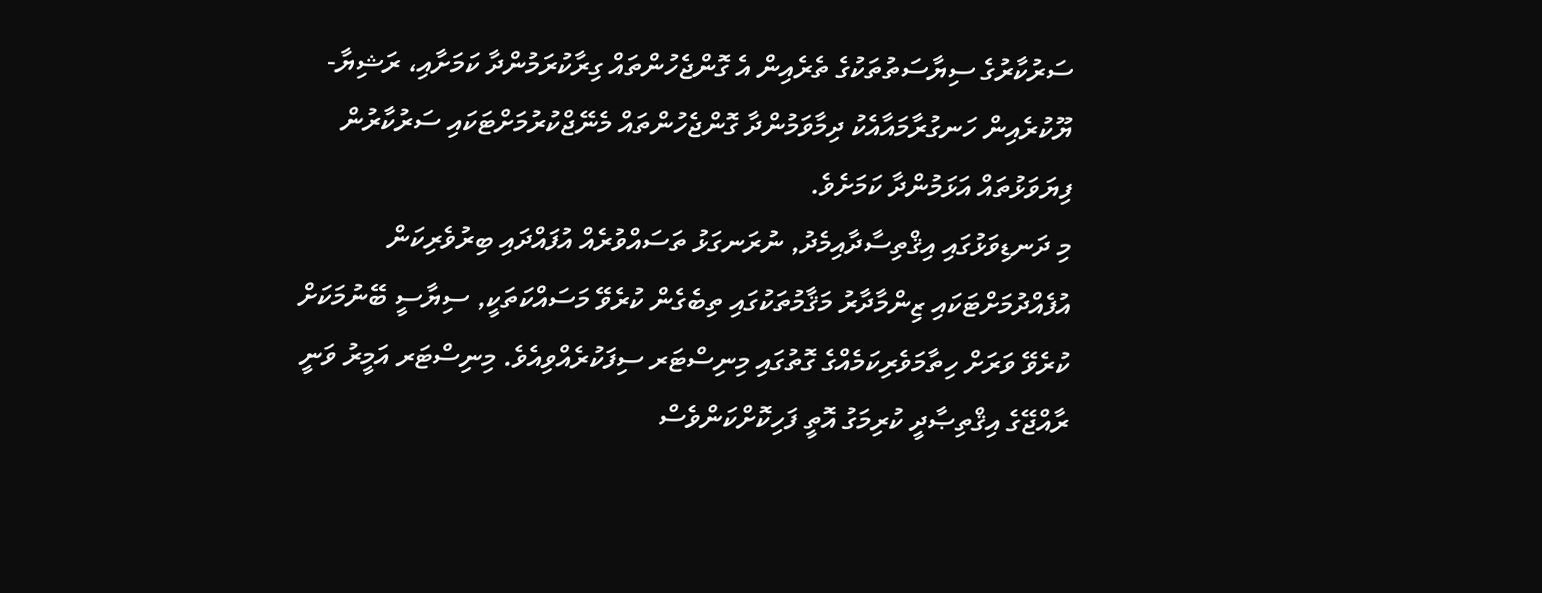ސަރުކާރުގެ ސިޔާސަތުތަކުގެ ތެރެއިން އެ ގޮންޖެހުންތައް ގިރާކުރަމުންދާ ކަމަށާއި، ރަޝިޔާ-ޔޫކުރެއިން ހަނގުރާމައާއެކު ދިމާވަމުންދާ ގޮންޖެހުންތައް މެނޭޖްކުރުމަށްޓަކައި ސަރުކާރުން ފިޔަވަޅުތައް އަޅަމުންދާ ކަމަށެވެ.
މި ދަނޑިވަޅުގައި އިޤްތިސާދާއިމެދު, ނުރަނގަޅު ތަސައްވުރެއް އުފައްދައި ބިރުވެރިކަން އުފެއްދުމަށްޓަކައި ޒިންމާދާރު މަޤާމުތަކުގައި ތިބެގެން ކުރެވޭ މަސައްކަތަކީ, ސިޔާސީ ބޭނުމަކަށް ކުރެވޭ ވަރަށް ހިތާމަވެރިކަމެއްގެ ގޮތުގައި މިނިސްޓަރ ސިފަކުރެއްވިއެވެ. މިނިސްޓަރ އަމީރު ވަނީ ރާއްޖޭގެ އިޤްތިޞާދީ ކުރިމަގު އޮތީ ފަހިކޮށްކަންވެސް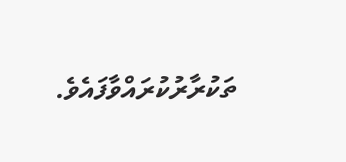ތަކުރާރުކުރައްވާފައެވެ.